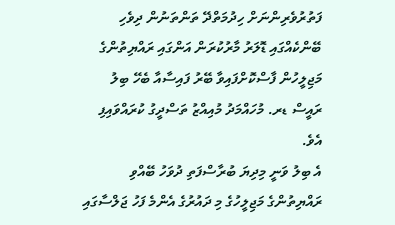ފަތުރުވެރިންނަށް ހިދުމަތްދޭ ތަންތަނުން ދިވެހި ބޭންކެއްގައި ޑޮލަރު މާރުކުރަން އަންގައި ރައްޔިތުންގެ މަޖިލީހުން ފާސްކޮށްފައިވާ ބޭރު ފައިސާއާ ބެހޭ ބިލު ރައީސް ޑރ. މުހައްމަދު މުއިއްޒު ތަސްދީގު ކުރައްވައިފި އެވެ.
އެ ބިލު ވަނީ މިދިޔަ ބުރާސްފަތި ދުވަހު ބޭއްވި ރައްޔިތުންގެ މަޖިލީހުގެ މި ދައުރުގެ އެންމެ ފަހު ޖަލްސާގައި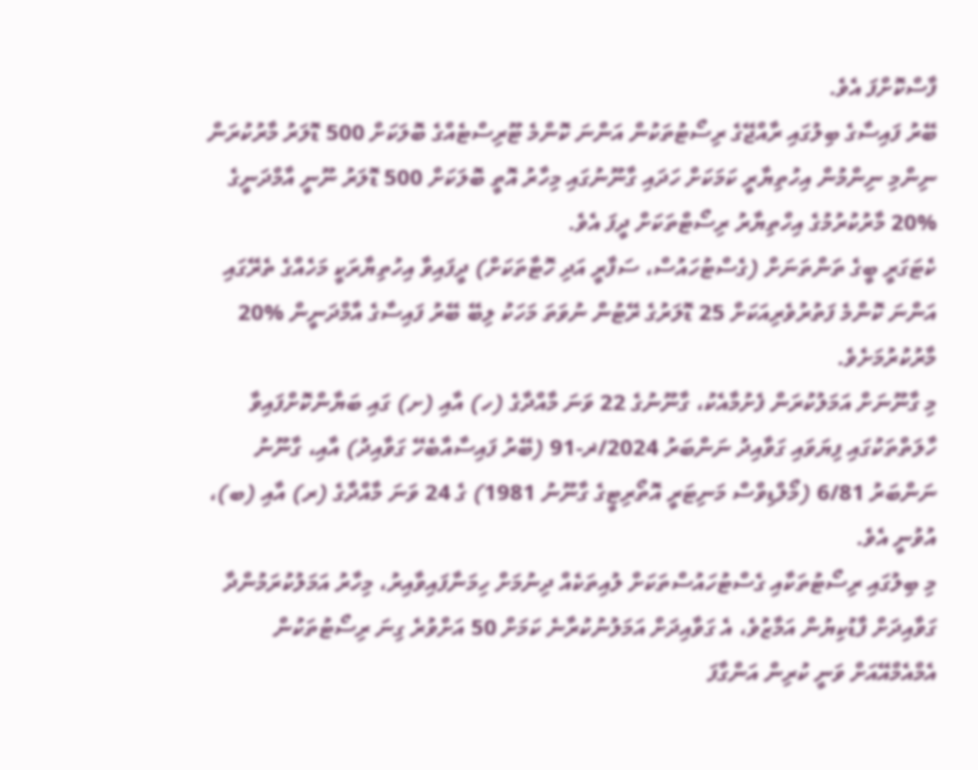ފާސްކޮށްފަ އެވެ.
ބޭރު ފައިސާގެ ބިލުގައި ރާއްޖޭގެ ރިސޯޓުތަކުން އަންނަ ކޮންމެ ޓޫރިސްޓެއްގެ ބޮލަކަށް 500 ޑޮލަރު މާރުކުރަން ނިންމި ނިންމުން އިހުތިޔާރީ ކަމަކަށް ހަދައި ގާނޫނުގައި މިހާރު އޮތީ ބޮލަކަށް 500 ޑޮލަރު ނޫނީ އާމްދަނީގެ %20 މާރުކުރުމުގެ އިހްތިޔާރު ރިސޯޓްތަކަށް ދީފަ އެވެ.
ކެޓަގަރީ ބީގެ ތަންތަނަށް (ގެސްޓުހައުސް، ސަފާރީ އަދި ހޮޓާތަކަށް) ދީފައިވާ އިހުތިޔާރަކީ މަހެއްގެ ތެރޭގައި އަންނަ ކޮންމެ ފަތުރުވެރިއަކަށް 25 ޑޮލަރުގެ ރޭޓުން ނުވަތަ މަހަކު ލިބޭ ބޭރު ފައިސާގެ އާމްދަނީން %20 މާރުކުރުމަށެވެ.
މި ގާނޫނަށް އަމަލުކުރަން ފެށުމާއެކު، ގާނޫނުގެ 22 ވަނަ މާއްދާގެ (ހ) އާއި (ށ) ގައި ބަޔާންކޮށްފައިވާ ހާލަތްތަކުގައި ފިޔަވައި ގަވާއިދު ނަންބަރު 2024/ޜ-91 (ބޭރު ފައިސާއާބެހޭ ގަވާއިދު) އާއި، ގާނޫނު ނަންބަރު 6/81 (މޯލްޑިވްސް މަނިޓަރީ އޮތޯރިޓީގެ ގާނޫނު 1981) ގެ 24 ވަނަ މާއްދާގެ (ރ) އާއި (ބ)، އުވުނީ އެވެ.
މި ބިލުގައި ރިސޯޓުތަކާއި ގެސްޓުހައުސްތަކަށް ލުއިތަކެއް ދިނުމަށް ހިމަނާފައިވާއިރު، މިހާރު އަމަލުކުރަމުންދާ ގަވާއިދަށް ފާޑުކިޔުން އަމާޒުވެ، އެ ގަވާއިދަށް އަމަލުނުކުރާނެ ކަމަށް 50 އަށްވުރެ ގިނަ ރިސޯޓުތަކުން އެމްއެމްއޭއަށް ވަނީ ކުރިން އަންގާފަ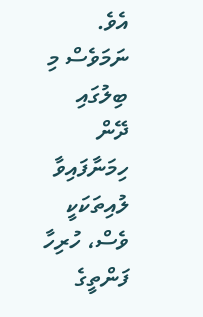އެވެ.
ނަމަވެސް މި ބިލުގައި ދޭން ހިމަނާފައިވާ ލުއިތަކަކީ ވެސް، ހުރިހާ ފަންތީގެ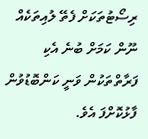ރިސޯޓުތަކަށް ފެތޭ ލުއިތަކެއް ނޫން ކަމަށް ބުނެ އެކި ފަރާތްތަކުން ވަނީ ކަންބޮޑުވުން ފާޅުކޮށްފަ އެވެ.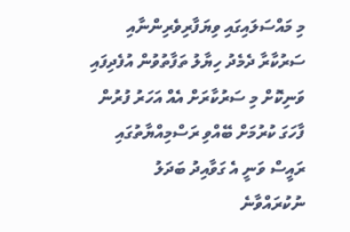މި މައްސަލައިގައި ވިޔަފާރިވެރިންނާއި ސަރުކާރާ ދެމެދު ހިޔާލު ތަފާތުވުން އުފެދިފައި ވަނިކޮށް މި ސަރުކާރަށް އެއް އަހަރު ފުރުން ފާހަގަ ކުރުމަށް ބޭއްވި ރަސްމިއްޔާތުގައި ރައީސް ވަނީ އެ ގަވާއިދު ބަދަލު ނުކުރައްވާނެ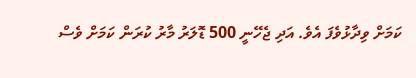ކަމަށް ވިދާޅުވެފަ އެވެ. އަދި ޖެހޭނީ 500 ޑޮލަރު މާރު ކުރަން ކަމަށް ވެސް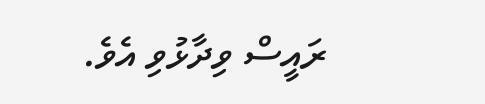ރައީސް ވިދާޅުވި އެވެ.